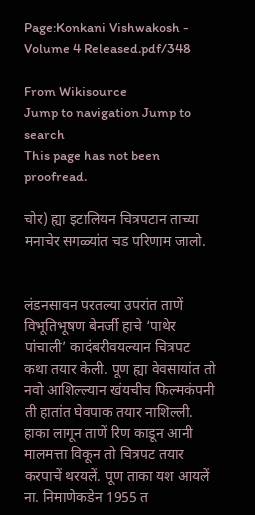Page:Konkani Vishwakosh - Volume 4 Released.pdf/348

From Wikisource
Jump to navigation Jump to search
This page has not been proofread.

चोर) ह्या इटालियन चित्रपटान ताच्या मनाचेर सगळ्यांत चड परिणाम जालो.


लंडनसावन परतल्या उपरांत ताणें विभूतिभूषण बेनर्जी हाचे ‘पाथेर पांचाली’ कादंबरीवयल्यान चित्रपट कथा तयार केली. पूण ह्या वेवसायांत तो नवो आशिल्ल्यान खंयचीच फिल्मकंपनी ती हातांत घेवपाक तयार नाशिल्ली. हाका लागून ताणें रिण काडून आनी मालमत्ता विकून तो चित्रपट तयार करपाचें थरयलें. पूण ताका यश आयलें ना. निमाणेकडेन 1955 त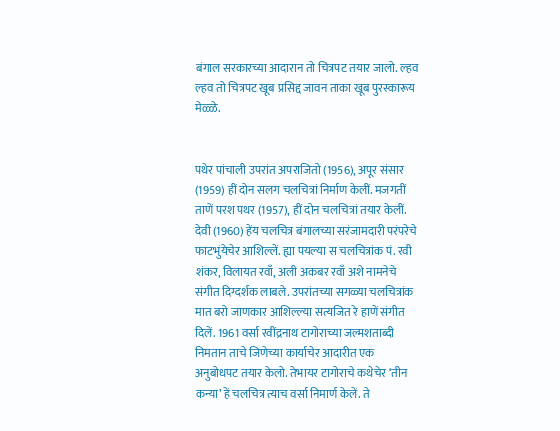बंगाल सरकारच्या आदारान तो चित्रपट तयार जालो. ल्हव ल्हव तो चित्रपट खूब प्रसिद्द जावन ताका खूब पुरस्कारूय मेळ्ळे.


पथेर पांचाली उपरांत अपराजितो (1956), अपूर संसार (1959) हीं दोन सलग चलचित्रां निर्माण केलीं. मजगतीं ताणें परश पथर (1957), हीं दोन चलचित्रां तयार केलीं. देवी (1960) हेंय चलचित्र बंगालच्या सरंजामदारी परंपरेचे फाटभुंयेचेर आशिल्लें. ह्या पयल्या स चलचित्रांक पं. रवी शंकर, विलायत रवाँ, अली अकबर रवाँ अशे नामनेचे संगीत दिग्दर्शक लाबले. उपरांतच्या सगळ्या चलचित्रांक मात बरो जाणकार आशिल्ल्या सत्यजित रे हाणें संगीत दिलें. 1961 वर्सा रवींद्रनाथ टागोराच्या जल्मशताब्दी निमतान ताचे जिणेच्या कार्याचेर आदारीत एक अनुबोधपट तयार केलो. तेभायर टागोराचे कथेचेर ‘तीन कन्या’ हें चलचित्र त्याच वर्सा निमार्ण केलें. ते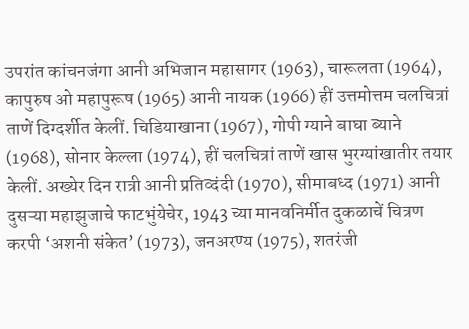उपरांत कांचनजंगा आनी अभिजान महासागर (1963), चारूलता (1964), कापुरुष ओ महापुरूष (1965) आनी नायक (1966) हीं उत्तमोत्तम चलचित्रां ताणें दिग्दर्शीत केलीं. चिडियाखाना (1967), गोपी ग्याने बाघा ब्याने (1968), सोनार केल्ला (1974), हीं चलचित्रां ताणें खास भुरग्यांखातीर तयार केलीं. अख्येर दिन रात्री आनी प्रतिव्दंदी (1970), सीमाबध्द (1971) आनी दुसऱ्या महाझुजाचे फाटभुंयेचेर, 1943 च्या मानवनिर्मीत दुकळाचें चित्रण करपी ‘अशनी संकेत’ (1973), जनअरण्य (1975), शतरंजी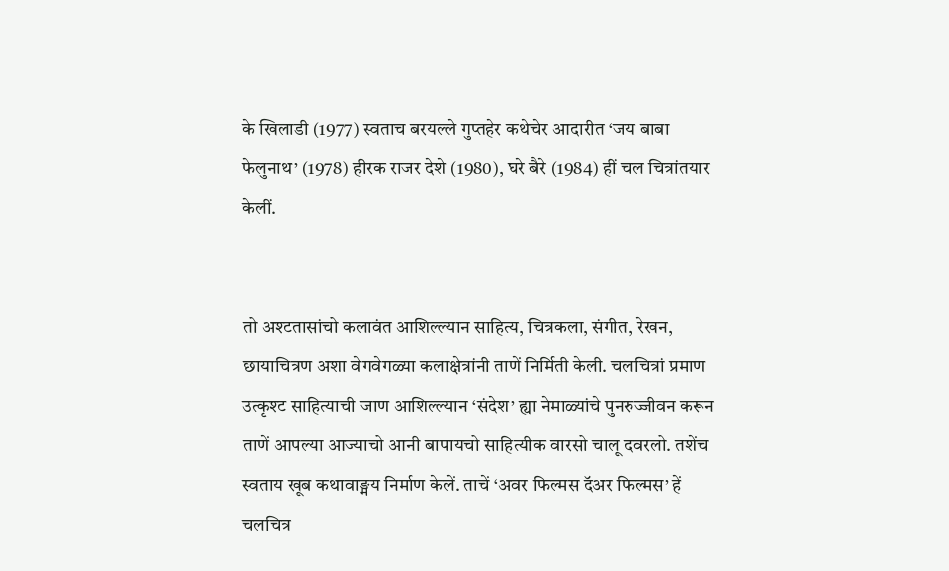के खिलाडी (1977) स्वताच बरयल्ले गुप्तहेर कथेचेर आदारीत ‘जय बाबा फेलुनाथ’ (1978) हीरक राजर देशे (1980), घरे बैरे (1984) हीं चल चित्रांतयार केलीं.


तो अश्टतासांचो कलावंत आशिल्ल्यान साहित्य, चित्रकला, संगीत, रेखन, छायाचित्रण अशा वेगवेगळ्या कलाक्षेत्रांनी ताणें निर्मिती केली. चलचित्रां प्रमाण उत्कृश्ट साहित्याची जाण आशिल्ल्यान ‘संदेश’ ह्या नेमाळ्यांचे पुनरुज्जीवन करून ताणें आपल्या आज्याचो आनी बापायचो साहित्यीक वारसो चालू दवरलो. तशेंच स्वताय खूब कथावाङ्मय निर्माण केलें. ताचें ‘अवर फिल्मस दॅअर फिल्मस’ हें चलचित्र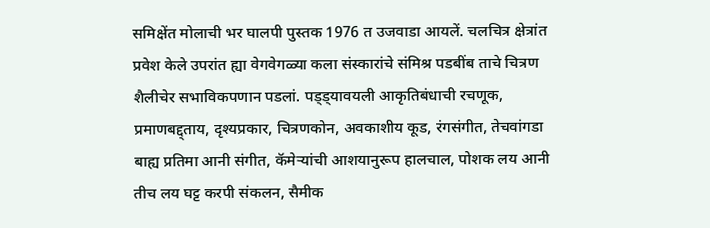समिक्षेंत मोलाची भर घालपी पुस्तक 1976 त उजवाडा आयलें. चलचित्र क्षेत्रांत प्रवेश केले उपरांत ह्या वेगवेगळ्या कला संस्कारांचे संमिश्र पडबींब ताचे चित्रण शैलीचेर सभाविकपणान पडलां. पड्ड्यावयली आकृतिबंधाची रचणूक, प्रमाणबद्द्ताय, दृश्यप्रकार, चित्रणकोन, अवकाशीय कूड, रंगसंगीत, तेचवांगडा बाह्य प्रतिमा आनी संगीत, कॅमेऱ्यांची आशयानुरूप हालचाल, पोशक लय आनी तीच लय घट्ट करपी संकलन, सैमीक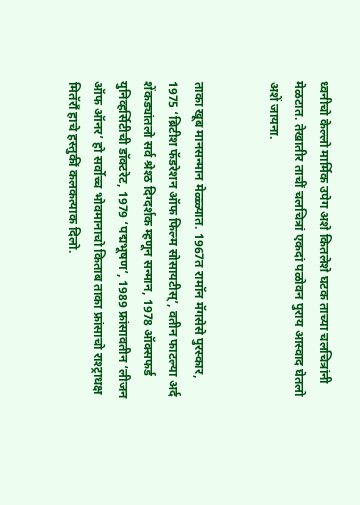ध्वनीचो केल्लो मार्मिक उपेग अशे कितलेशे घटक ताच्या चलचित्रांनी मेळटात. तेखातीर ताचीं चलचित्रां एकदां पळोवन पुराय आस्वाद घेतलो अशें जायना.


ताका खूब मानसन्मान मेळ्ळ्यात. 1967त रामॉन मॅगसेसे पुरस्कार, 1975 ‘ब्रिटीश फॅडरेशन ऑफ फिल्म सोसायटीस्’, वतीन फाटल्या अर्द शेंकड्यांतलो सर्व श्रेश्ठ दिग्दर्शक म्हणून सन्मान, 1978 ऑक्सफर्ड युनिव्हर्सिटीची डॉक्टरेट, 1979 ‘पद्मभूषण’, 1989 फ्रांसावतीन ‘लीजन ऑफ ऑनर’ हो सर्वोच्च भोवमानाचो किताब ताका फ्रांसाचो राश्ट्राधक्ष मितॅराँ हाचे हस्तुकीं कलकत्याक दिलो.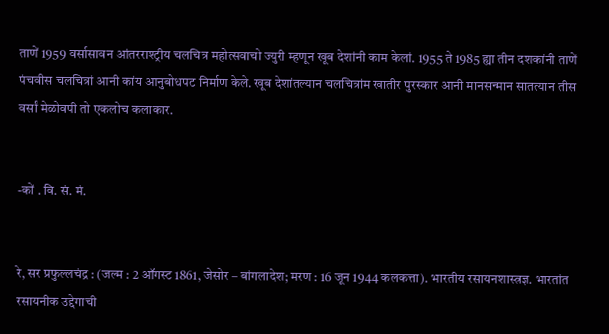ताणें 1959 वर्सासावन आंतरराश्ट्रीय चलचित्र महोत्सवाचो ज्युरी म्हणून खूब देशांनी काम केलां. 1955 ते 1985 ह्या तीन दशकांनी ताणें पंचवीस चलचित्रां आनी कांय आनुबोधपट निर्माण केले. खूब देशांतल्यान चलचित्रांम खातीर पुरस्कार आनी मानसन्मान सातत्यान तीस वर्सां मेळोवपी तो एकलोच कलाकार.


-कों . वि. सं. मं.


रे, सर प्रफुल्लचंद्र : (जल्म : 2 ऑगस्ट 1861, जेसोर – बांगलादेश; मरण : 16 जून 1944 कलकत्ता). भारतीय रसायनशास्त्रज्ञ. भारतांत रसायनीक उद्देगाची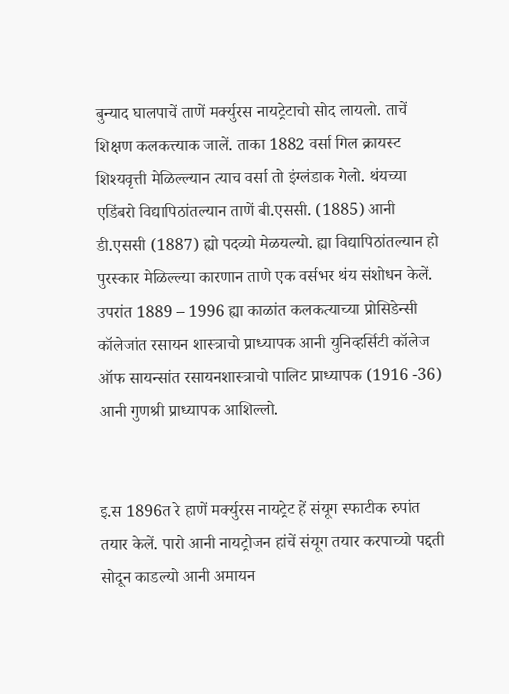बुन्याद घालपाचें ताणें मर्क्युरस नायट्रेटाचो सोद लायलो. ताचें शिक्षण कलकत्त्याक जालें. ताका 1882 वर्सा गिल क्रायस्ट शिश्यवृत्ती मेळिल्ल्यान त्याच वर्सा तो इंग्लंडाक गेलो. थंयच्या एडिंबरो विद्यापिठांतल्यान ताणें बी.एससी. (1885) आनी डी.एससी (1887) ह्यो पदव्यो मेळयल्यो. ह्या विद्यापिठांतल्यान हो पुरस्कार मेळिल्ल्या कारणान ताणे एक वर्सभर थंय संशोधन केलें. उपरांत 1889 – 1996 ह्या काळांत कलकत्याच्या प्रोसिडेन्सी कॉलेजांत रसायन शास्त्राचो प्राध्यापक आनी युनिव्हर्सिटी कॉलेज ऑफ सायन्सांत रसायनशास्त्राचो पालिट प्राध्यापक (1916 -36) आनी गुणश्री प्राध्यापक आशिल्लो.


इ.स 1896त रे हाणें मर्क्युरस नायट्रेट हें संयूग स्फाटीक रुपांत तयार केलें. पारो आनी नायट्रोजन हांचें संयूग तयार करपाच्यो पद्दती सोदून काडल्यो आनी अमायन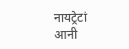नायट्रेटां आनी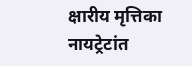क्षारीय मृत्तिका नायट्रेटांत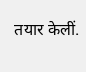तयार केलीं.